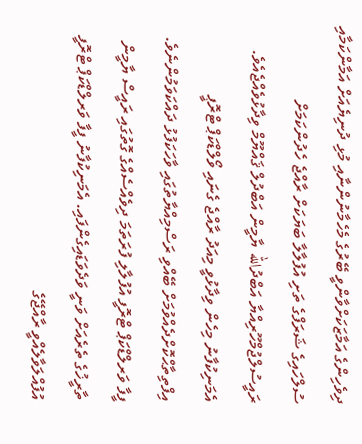ދިވެހިންގެ އަމާޒަކަށްވާންވީ ބޭރުގެ މެހެމާނުންނާއި މުޅި ދުނިޔެއަށް އަމާންކަމާއި ސުލްހައިގެ ޝަރަފްގެ ތަށި އުފުލާލާ ބަޔަކަށް ރާއްޖެ ހެދުންކަމަށް ރައީސުލްޖުމްހޫރިއްޔާ އަބްދުالله ޔާމީން އަބްދުލް ޤައްޔޫމް ވިދާޅުވެއްޖެއެވެ. އެމަނިކުފާނު މިހެން ވިދާޅުވީ މިއަދު ރާއްޖެ ގެނައި ވޯލްޑްކަޕް ޓްރޮޕީ އިފްތިތާޙްކޮށްދެއްވުމަށް ބޭއްވި ރަސްމިއްޔާތުގައި ވާހަކަފުޅު ދައްކަވަމުންނެވެ.
ފީފާ ވަރލްޑްކަޕް ޓްރޮފީ އުފުލާލި ފުރަތަމަ ދިވެއްސެއްގެ ގޮތުގައި ރައީސް ޔާމީން ތާރީޚުގެ ތެރެއަށް ވަނީ ވަދެވަޑައިގެންފައި. އެމަނިކުފާނު ފީފާ ވަރލްޑްކަޕް ޓްރޮފީ އުފުއްލަވާލެއްވީ ރާއްޖޭގެ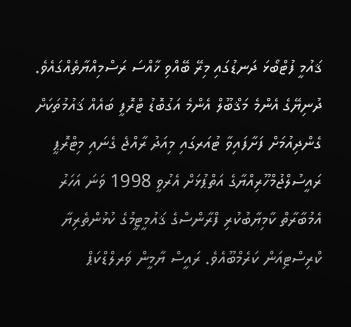ޤައުމީ ފުޓްބޯޅަ ދަނޑުގައި މިރޭ ބޭއްވި ޚާއްސަ ރަސްމިއްޔާތެއްގައެވެ.
ދުނިޔޭގެ އެންމެ މަޤްބޫލް އެންމެ އަގުބޮޑު ޓްރޮފީ ބައެއް ޤައުމުތަކަށް ގެންދިއުމަށް ފަށާފައިވާ ޓުއަރގައި މިއަދު ރާއްޖެ ގެނައި މިޓްރޮޕީ ރައީސުލްޖުމްހޫރިއްޔާގެ އަތްޕުޅަށް އެރުވީ 1998 ވަނަ އަހަރު އެމުބާރާތް ކާމިޔާބުކުރި ފްރާންސްގެ ޤައުމީޓީމުގެ ކުޅުންތެރިޔާ ކްރިސްޓިއަން ކަރެމްބޫއެވެ. ރައީސް ޔާމީން ވަރލްޑްކަޕް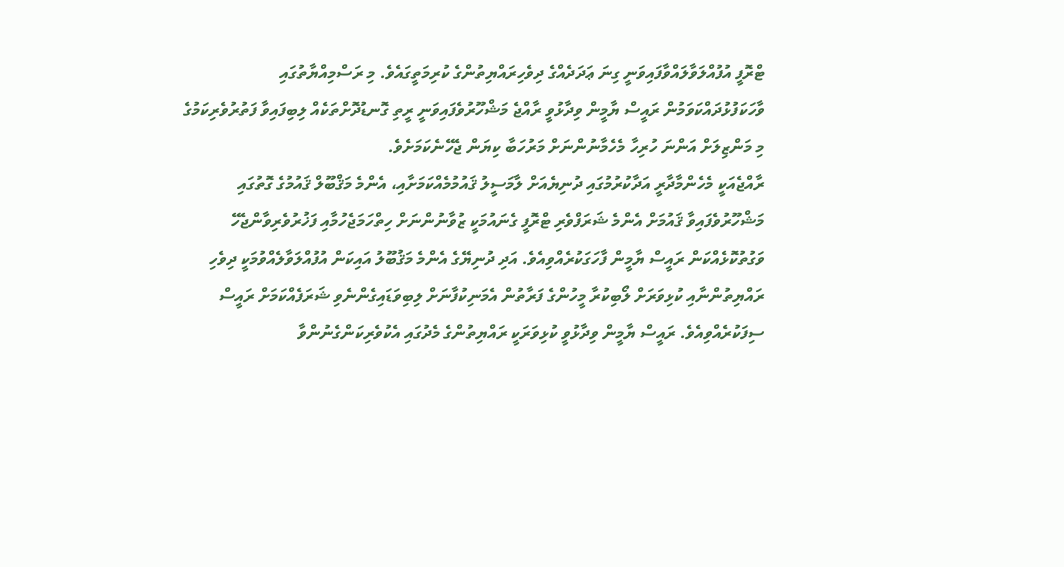ޓްރޮފީ އުފުއްލަވާލައްވާފައިވަނީ ގިނަ ޢަދަދެއްގެ ދިވެހިރައްޔިތުންގެ ކުރިމަތީގައެވެ. މި ރަސްމިއްޔާތުގައި ވާހަކަފުޅުދައްކަވަމުން ރައީސް ޔާމީން ވިދާޅުވީ ރާއްޖެ މަޝްހޫރުވެފައިވަނީ ރީތި ގޮނޑުދޮށްތަކެއް ލިބިފައިވާ ފަތުރުވެރިކަމުގެ މި މަންޒިލަށް އަންނަ ހުރިހާ މެހެމާނުންނަށް މަރުހަބާ ކިޔަން ޖެހޭނެކަމަށެވެ.
ރާއްޖެއަކީ މެހެންމާދާރީ އަދާކުރުމުގައި ދުނިޔެއަށް ލާމަސީލު ޤައުމުމެއްކަމަށާއި، އެންމެ މަޤްބޫލް ޤައުމުގެ ގޮތުގައި މަޝްހޫރުވެފައިވާ ޤައުމަށް އެންމެ ޝަރަފްވެރި ޓްރޮފީ ގެނައުމަކީ ޒުވާނުންނަށް ހިތްހަމަޖެހުމާއި ފަޚުރުވެރިވާންޖެހޭ ވަގުތުކޮޅެއްކަން ރައީސް ޔާމީން ފާހަގަކުރެއްވިއެވެ. އަދި ދުނިޔޭގެ އެންމެ މަޤުބޫލު އައިކަން އުފުއްލަވާލެއްވުމަކީ ދިވެހި ރައްޔިތުންނާއި ކުޅިވަރަށް ލޯބިކުރާ މީހުންގެ ފަރާތުން އެމަނިކުފާނަށް ލިބިވަޑައިގެންނެވި ޝަރަފެއްކަމަށް ރައީސް ސިފަކުރެއްވިއެވެ. ރައީސް ޔާމީން ވިދާޅުވީ ކުޅިވަރަކީ ރައްޔިތުންގެ މެދުގައި އެކުވެރިކަންގެނުންވާ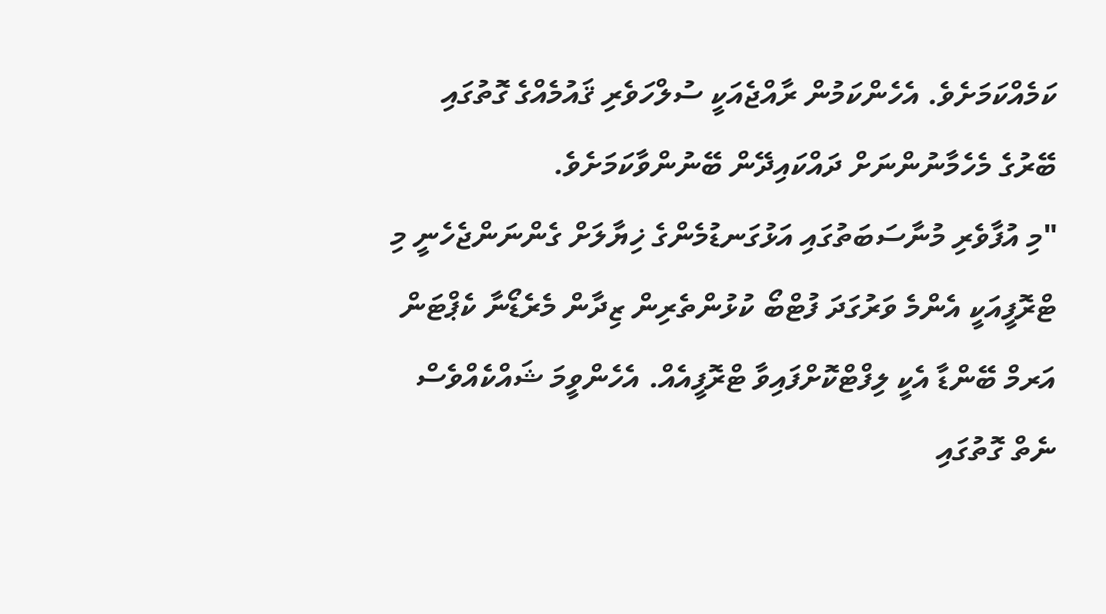ކަމެއްކަމަށެވެ. އެހެންކަމުން ރާއްޖެއަކީ ސުލްހަވެރި ޤައުމެއްގެ ގޮތުގައި ބޭރުގެ މެހެމާނުންނަށް ދައްކައިދޭން ބޭނުންވާކަމަށެވެ.
"މި އުފާވެރި މުނާސަބަތުގައި އަޅުގަނޑުމެންގެ ޚިޔާލަށް ގެންނަންޖެހެނީ މި ޓްރޮފީއަކީ އެންމެ ވަރުގަދަ ފުޓްބޯ ކުޅުންތެރިން ޒިދާން މެރެޑޯނާ ކެޕްޓަން އަރމް ބޭންޑާ އެކީ ލިފްޓްކޮށްފައިވާ ޓްރޮފީއެއް. އެހެންވީމަ ޝައްކެއްވެސް ނެތް ގޮތުގައި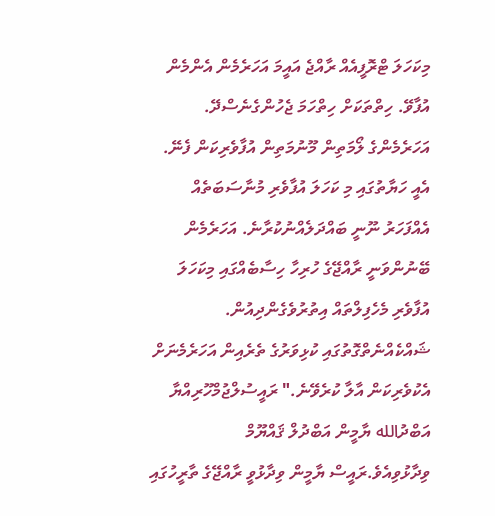މިކަހަލަ ޓްރޮފީއެއް ރާއްޖެ އައީމަ އަހަރެމެން އެންމެން އުފާވޭ. ހިތްތަކަށް ހިތްހަމަ ޖެހުންގެނެސްދޭ. އަހަރެމެންގެ ލޯމަތިން މޫނުމަތިން އުފާވެރިކަން ފެނޭ. އެއީ ހަޔާތުގައި މި ކަހަލަ އުފާވެރި މުނާސަބަތެއް އެއްފަހަރު ނޫނީ ބައްދަލެއްނުކުރާނެ. އަހަރެމެން ބޭނުންވަނީ ރާއްޖޭގެ ހުރިހާ ހިސާބެއްގައި މިކަހަލަ އުފާވެރި މެހެފިލްތައް އިތުރުވެގެންދިއުން. ޝައްކެއްނެތްގޮތުގައި ކުޅިވަރުގެ ތެރެއިން އަހަރެމެނަށް އެކުވެރިކަން އާލާ ކުރެވޭނެ." ރައީސުލްޖުމްހޫރިއްޔާ އަބްދުالله ޔާމީން އަބްދުލް ޤައްޔޫމް ވިދާޅުވިއެވެ.ރައީސް ޔާމީން ވިދާޅުވީ ރާއްޖޭގެ ތާރީހުގައި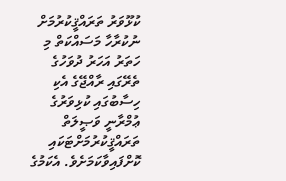ކުޅޫވަރު ތަރައްޤީކުރުމަށް ނުކުރާހާ މަސައްކަތް މި ހަތަރު އަހަރު ދުވަހުގެ ތެރޭގައި ރާއްޖޭގެ އެކި ހިސާބުގައި ކުޅިވަރުގެ ޢުމްރާނީ ވަޞީލަތް ތަރައްޤީކުރުމަށްޓަކައި ކޮށްފައިވާކަމަށެވެ. އެކަމުގެ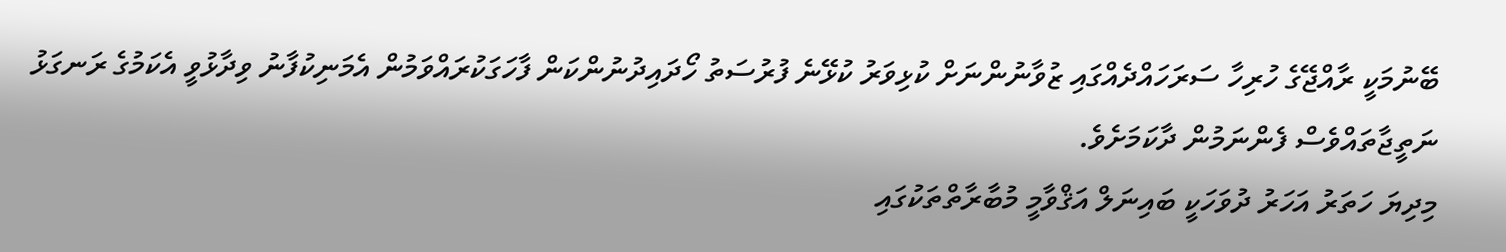ބޭނުމަކީ ރާއްޖޭގެ ހުރިހާ ސަރަހައްދެއްގައި ޒުވާނުންނަށް ކުޅިވަރު ކުޅޭނެ ފުރުސަތު ހޯދައިދުނުންކަން ފާހަގަކުރައްވަމުން އެމަނިކުފާނު ވިދާޅުވީ އެކަމުގެ ރަނގަޅު ނަތީޖާތައްވެސް ފެންނަމުން ދާކަމަށެވެ.
މިދިޔަ ހަތަރު އަހަރު ދުވަހަކީ ބައިނަލް އަޤްވާމީ މުބާރާތްތަކުގައި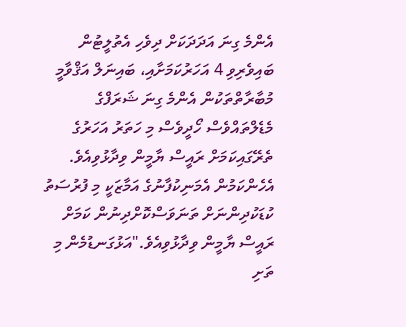އެންމެ ގިނަ އަދަދަކަށް ދިވެހި އެތުލީޓުން ބައިވެރިވި 4 އަހަރުކަމަށާއި، ބައިނަލް އަޤްވާމީ މުބާރާތްތަކުން އެންމެ ގިނަ ޝަރަފްގެ މެޑެލްތައްވެސް ހޯދީވެސް މި ހަތަރު އަހަރުގެ ތެރޭގައިކަމަށް ރައީސް ޔާމީން ވިދާޅުވިއެވެ. އެހެންކަމުން އެމަނިކުފާނުގެ އަމާޒަކީ މި ފުރުސަތު ކުޑަކުދިންނަށް ތަނަވަސްކޮށްދިނުން ކަމަށް ރައީސް ޔާމީން ވިދާޅުވިއެވެ."އަޅުގަނޑުމެން މި ތަށި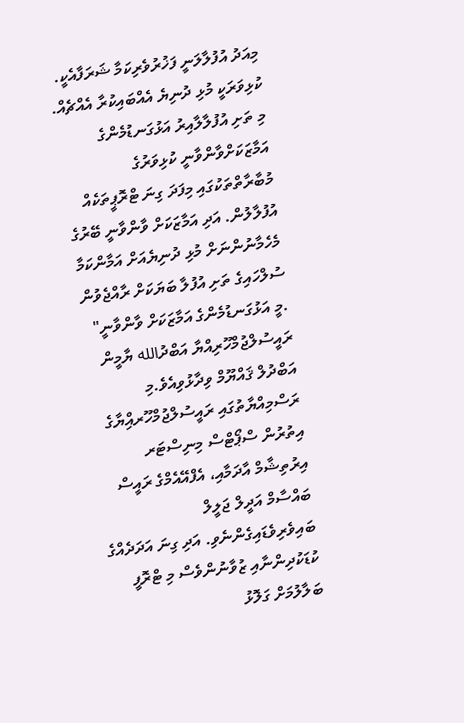މިއަދު އުފުލާލަނީ ފަޚުރުވެރިކަމާ ޝަރަފާއެކީ. ކުޅިވަރަކީ މުޅި ދުނިޔެ އެއްބައިކުރާ އެއްޗެއް. މި ތަށި އުފުލާލާއިރު އަޅުގަނޑުމެންގެ އަމާޒަކަށްވާންވާނީ ކުޅިވަރުގެ މުބާރާތްތަކުގައި މިފަދަ ގިނަ ޓްރޮޕީތަކެއް އުފުލާލުން. އަދި އަމާޒަކަށް ވާންވާނީ ބޭރުގެ މެހެމާނުންނަށް މުޅި ދުނިޔެއަށް އަމާންކަމާ ސުލްހައިގެ ތަށި އުފުލާ ބަޔަކަށް ރާއްޖެވުން .މީ އަޅުގަނޑުމެންގެ އަމާޒަކަށް ވާންވާނީ" ރައީސުލްޖުމްހޫރިއްޔާ އަބްދުالله ޔާމީން އަބްދުލް ޤައްޔޫމް ވިދާޅުވިއެވެ.މި ރަސްމިއްޔާތުގައި ރައީސުލްޖުމްހޫރއިްޔާގެ އިތުރުން ސްޕޯޓްސް މިނިސްޓަރ އިރުތިޝާމް އާދަމާއި، އެފްއޭއެމްގެ ރައީސް ބައްސާމް އަދީލް ޖަލީލް ބައިވެރިވެޑައިގެންނެވި. އަދި ގިނަ އަދަދެއްގެ ކުޑަކުދިންނާއި ޒުވާނުންވެސް މި ޓްރޮފީ ބަލާލުމަށް ގަލޮޅު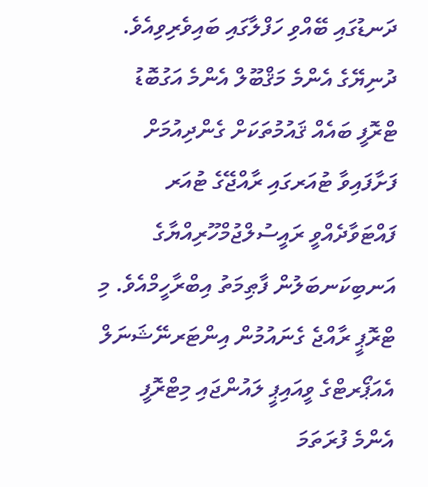ދަނޑުގައި ބޭއްވި ހަފްލާގައި ބައިވެރިވިއެވެ.
ދުނިޔޭގެ އެންމެ މަޤްބޫލް އެންމެ އަގުބޮޑު ޓްރޮފީ ބައެއް ޤައުމުތަކަށް ގެންދިއުމަށް ފަށާފައިވާ ޓުއަރގައި ރާއްޖޭގެ ޓުއަރ ފައްޓަވާދެއްވީ ރައީސުލްޖުމްހޫރިއްޔާގެ އަނބިކަނބަލުން ފާޠިމަތު އިބްރާހީމްއެވެ. މި ޓްރޮޕީ ރާއްޖެ ގެނައުމުން އިންޓަރނޭޝަނަލް އެއަޕޯރޓްގެ ވީއައިޕީ ލައުންޖައި މިޓްރޮފީ އެންމެ ފުރަތަމަ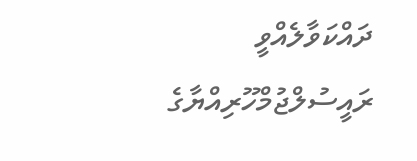ދައްކަވާލެއްވީ ރައީސުލްޖުމްހޫރިއްޔާގެ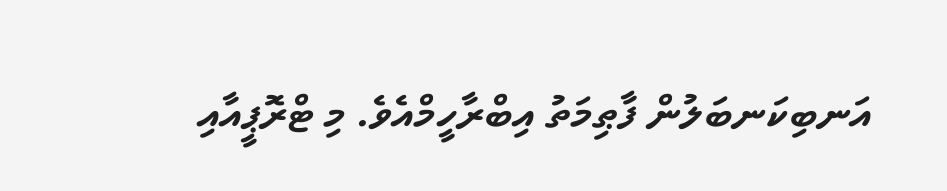އަނބިކަނބަލުން ފާޠިމަތު އިބްރާހީމްއެވެ. މި ޓްރޮޕީއާއި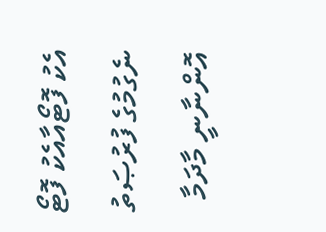އެކު ފޮޓޯއާއެކު ފޮޓޯ ނެގުމުގެ ފުރުޞަތު އޮންނާނީ މާދަމާ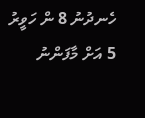ހެނދުނު 8 ން ހަވީރު 5 އަށް މާފަންނު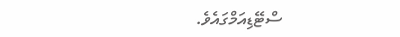ސްޓޭޑިއަމްގައެވެ.